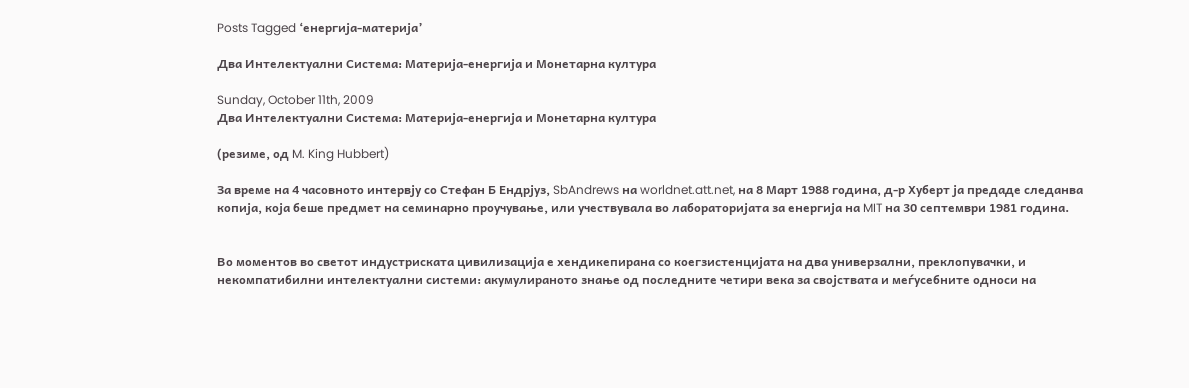Posts Tagged ‘енергија-материја’

Два Интелектуални Система: Материја-енергија и Монетарна култура

Sunday, October 11th, 2009
Два Интелектуални Система: Материја-енергија и Монетарна култура

(резиме, од M. King Hubbert)

За време на 4 часовното интервју со Стефан Б Ендрјуз, SbAndrews на worldnet.att.net, на 8 Март 1988 година, д-р Хуберт ја предаде следанва копија, која беше предмет на семинарно проучување, или учествувала во лабораторијата за енергија на MIT на 30 септември 1981 година.


Во моментов во светот индустриската цивилизација е хендикепирана со коегзистенцијата на два универзални, преклопувачки, и некомпатибилни интелектуални системи: акумулираното знање од последните четири века за својствата и меѓусебните односи на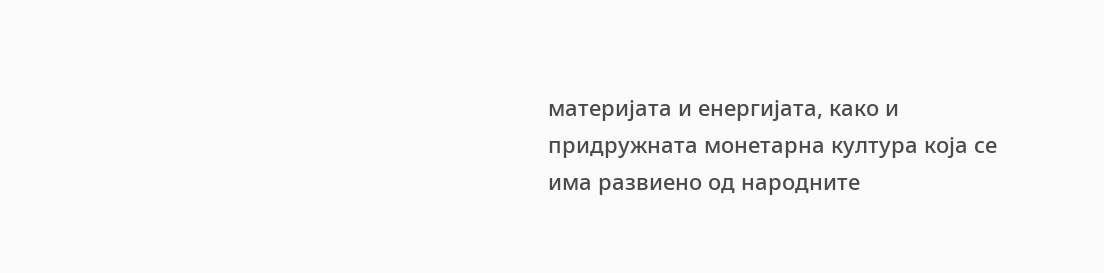материјата и енергијата, како и придружната монетарна култура која се има развиено од народните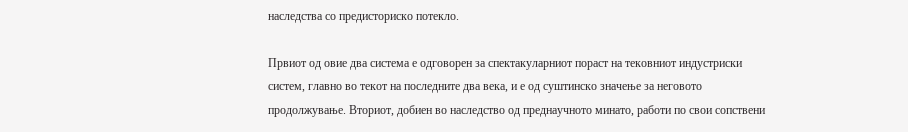наследства со предисториско потекло.

Првиот од овие два система е одговорен за спектакуларниот пораст на тековниот индустриски систем, главно во текот на последните два века, и е од суштинско значење за неговото продолжување. Вториот, добиен во наследство од преднаучното минато, работи по свои сопствени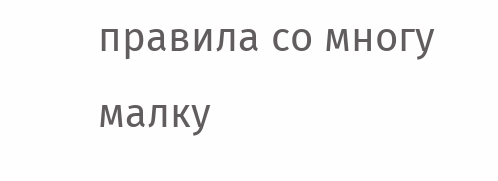правила со многу малку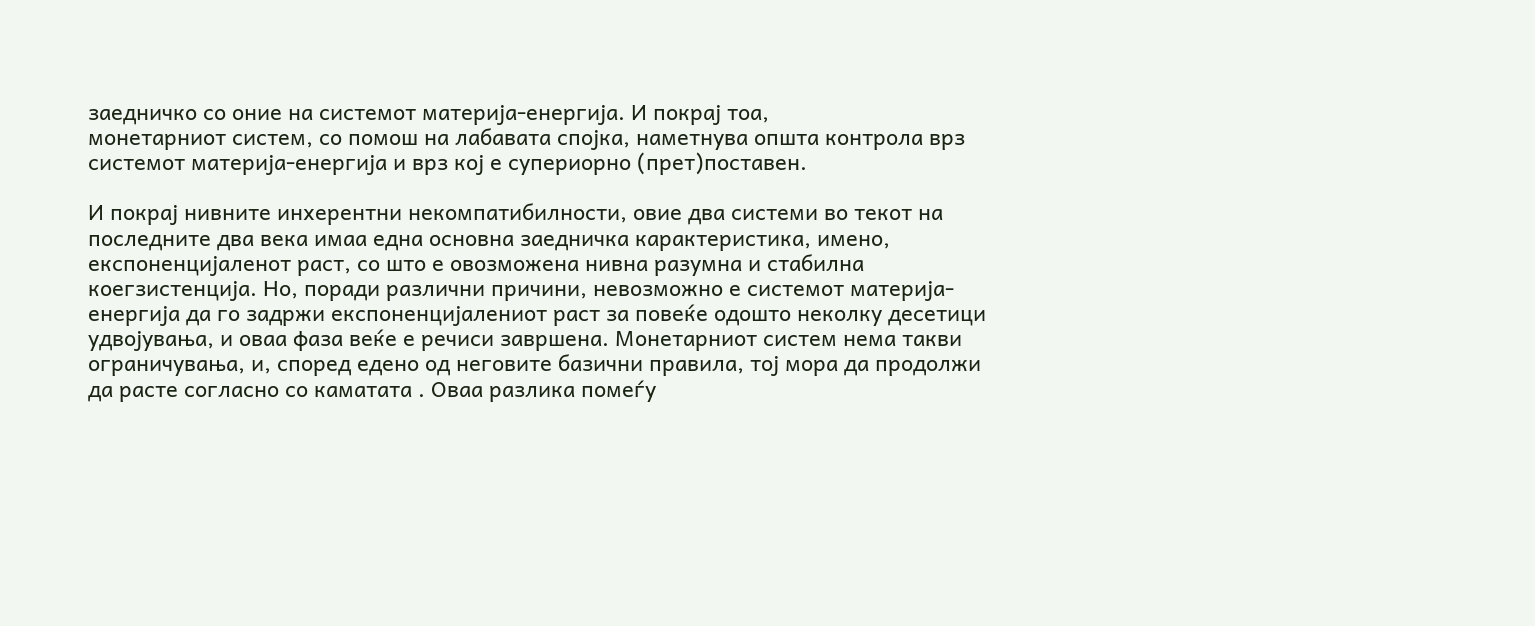заедничко со оние на системот материја-енергија. И покрај тоа,
монетарниот систем, со помош на лабавата спојка, наметнува општа контрола врз системот материја-енергија и врз кој е супериорно (прет)поставен.

И покрај нивните инхерентни некомпатибилности, овие два системи во текот на последните два века имаа една основна заедничка карактеристика, имено, експоненцијаленот раст, со што е овозможена нивна разумна и стабилна коегзистенција. Но, поради различни причини, невозможно е системот материја-енергија да го задржи експоненцијалениот раст за повеќе одошто неколку десетици удвојувања, и оваа фаза веќе е речиси завршена. Монетарниот систем нема такви ограничувања, и, според едено од неговите базични правила, тој мора да продолжи да расте согласно со каматата . Оваа разлика помеѓу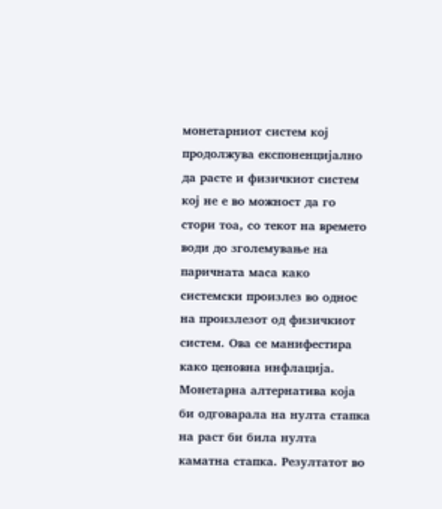монетарниот систем кој продолжува експоненцијално да расте и физичкиот систем кој не е во можност да го стори тоа, со текот на времето води до зголемување на паричната маса како системски произлез во однос на произлезот од физичкиот систем. Ова се манифестира како ценовна инфлација. Монетарна алтернатива која би одговарала на нулта стапка на раст би била нулта каматна стапка. Резултатот во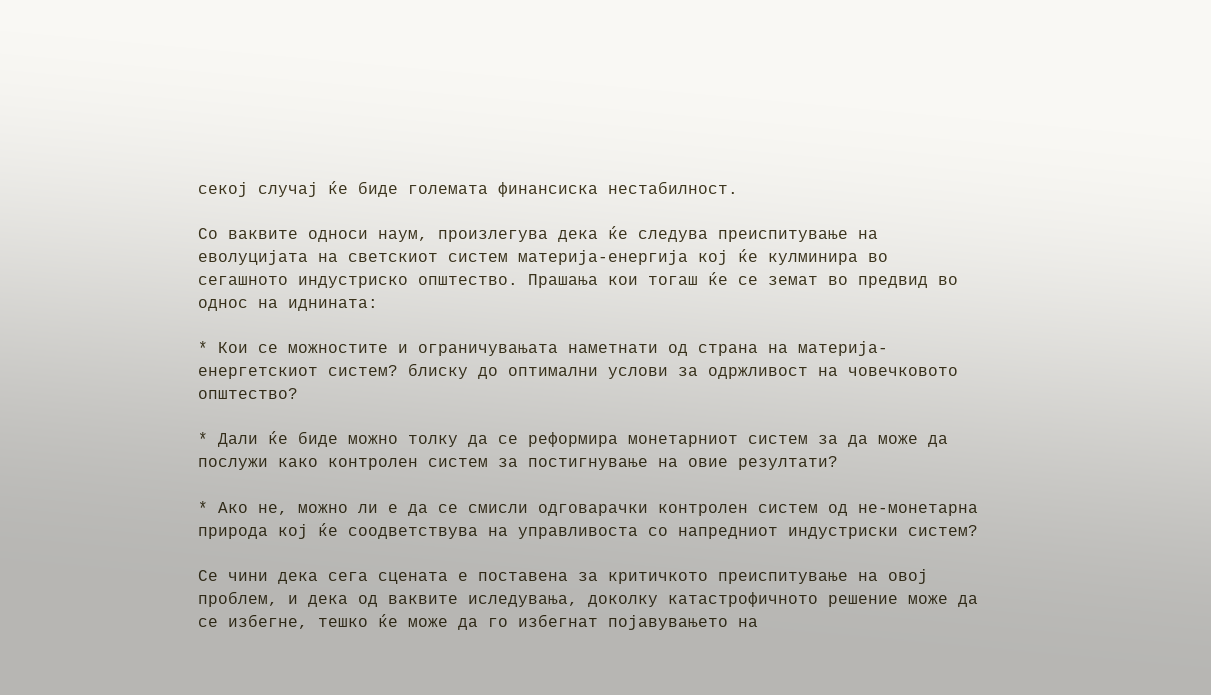секој случај ќе биде големата финансиска нестабилност.

Со ваквите односи наум, произлегува дека ќе следува преиспитување на еволуцијата на светскиот систем материја-енергија кој ќе кулминира во сегашното индустриско општество. Прашања кои тогаш ќе се земат во предвид во однос на иднината:

* Кои се можностите и ограничувањата наметнати од страна на материја-енергетскиот систем? блиску до оптимални услови за одржливост на човечковото општество?

* Дали ќе биде можно толку да се реформира монетарниот систем за да може да послужи како контролен систем за постигнување на овие резултати?

* Ако не, можно ли е да се смисли одговарачки контролен систем од не-монетарна природа кој ќе соодветствува на управливоста со напредниот индустриски систем?

Се чини дека сега сцената е поставена за критичкото преиспитување на овој проблем, и дека од ваквите иследувања, доколку катастрофичното решение може да се избегне, тешко ќе може да го избегнат појавувањето на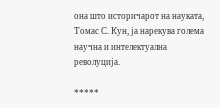она што историчарот на науката, Томас С. Кун, ја нарекува голема научна и интелектуална револуција.

*****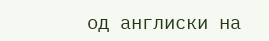од англиски на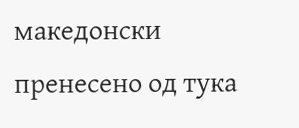македонски пренесено од тука